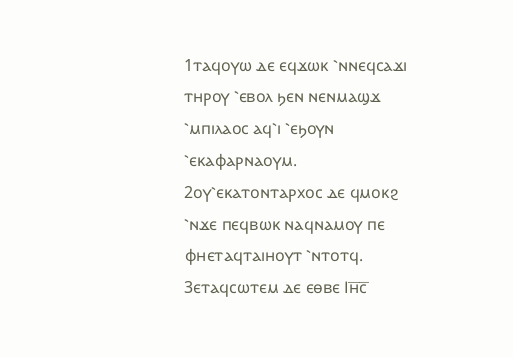1ⲧⲁϥⲟⲩⲱ ⲇⲉ ⲉϥϫⲱⲕ ⳿ⲛⲛⲉϥⲥⲁϫⲓ ⲧⲏⲣⲟⲩ ⳿ⲉⲃⲟⲗ ϧⲉⲛ ⲛⲉⲛⲙⲁϣϫ ⳿ⲙⲡⲓⲗⲁⲟⲥ ⲁϥ⳿ⲓ ⳿ⲉϧⲟⲩⲛ ⳿ⲉⲕⲁⲫⲁⲣⲛⲁⲟⲩⲙ.
2ⲟⲩ⳿ⲉⲕⲁⲧⲟⲛⲧⲁⲣⲭⲟⲥ ⲇⲉ ϥⲙⲟⲕϩ ⳿ⲛϫⲉ ⲡⲉϥⲃⲱⲕ ⲛⲁϥⲛⲁⲙⲟⲩ ⲡⲉ ⲫⲏⲉⲧⲁϥⲧⲁⲓⲏⲟⲩⲧ ⳿ⲛⲧⲟⲧϥ.
3ⲉⲧⲁϥⲥⲱⲧⲉⲙ ⲇⲉ ⲉⲑⲃⲉ Ⲓⲏ̅ⲥ̅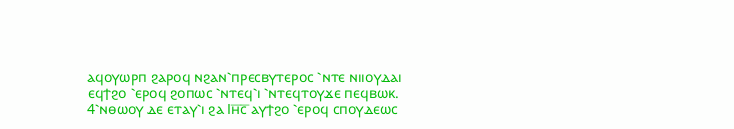ⲁϥⲟⲩⲱⲣⲡ ϩⲁⲣⲟϥ ⲛϩⲁⲛ⳿ⲡⲣⲉⲥⲃⲩⲧⲉⲣⲟⲥ ⳿ⲛⲧⲉ ⲛⲓⲓⲟⲩⲇⲁⲓ ⲉϥϯϩⲟ ⳿ⲉⲣⲟϥ ϩⲟⲡⲱⲥ ⳿ⲛⲧⲉϥ⳿ⲓ ⳿ⲛⲧⲉϥⲧⲟⲩϫⲉ ⲡⲉϥⲃⲱⲕ.
4⳿ⲛⲑⲱⲟⲩ ⲇⲉ ⲉⲧⲁⲩ⳿ⲓ ϩⲁ Ⲓⲏ̅ⲥ̅ ⲁⲩϯϩⲟ ⳿ⲉⲣⲟϥ ⲥⲡⲟⲩⲇⲉⲱⲥ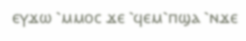ⲉⲩϫⲱ ⳿ⲙⲙⲟⲥ ϫⲉ ⳿ϥⲉⲙ⳿ⲡϣⲁ ⳿ⲛϫⲉ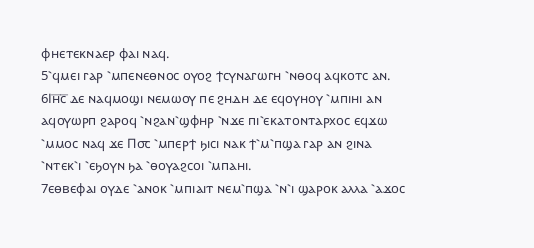ⲫⲏⲉⲧⲉⲕⲛⲁⲉⲣ ⲫⲁⲓ ⲛⲁϥ.
5⳿ϥⲙⲉⲓ ⲅⲁⲣ ⳿ⲙⲡⲉⲛⲉⲑⲛⲟⲥ ⲟⲩⲟϩ ϯⲥⲩⲛⲁⲅⲱⲅⲏ ⳿ⲛⲑⲟϥ ⲁϥⲕⲟⲧⲥ ⲁⲛ.
6Ⲓⲏ̅ⲥ̅ ⲇⲉ ⲛⲁϥⲙⲟϣⲓ ⲛⲉⲙⲱⲟⲩ ⲡⲉ ϩⲏⲇⲏ ⲇⲉ ⲉϥⲟⲩⲏⲟⲩ ⳿ⲙⲡⲓⲏⲓ ⲁⲛ ⲁϥⲟⲩⲱⲣⲡ ϩⲁⲣⲟϥ ⳿ⲛϩⲁⲛ⳿ϣⲫⲏⲣ ⳿ⲛϫⲉ ⲡⲓ⳿ⲉⲕⲁⲧⲟⲛⲧⲁⲣⲭⲟⲥ ⲉϥϫⲱ ⳿ⲙⲙⲟⲥ ⲛⲁϥ ϫⲉ Ⲡ⳪ ⳿ⲙⲡⲉⲣϯ ϧⲓⲥⲓ ⲛⲁⲕ ϯ⳿ⲙ⳿ⲡϣⲁ ⲅⲁⲣ ⲁⲛ ϩⲓⲛⲁ ⳿ⲛⲧⲉⲕ⳿ⲓ ⳿ⲉϧⲟⲩⲛ ϧⲁ ⳿ⲑⲟⲩⲁϩⲥⲟⲓ ⳿ⲙⲡⲁⲏⲓ.
7ⲉⲑⲃⲉⲫⲁⲓ ⲟⲩⲇⲉ ⳿ⲁⲛⲟⲕ ⳿ⲙⲡⲓⲁⲓⲧ ⲛⲉⲙ⳿ⲡϣⲁ ⳿ⲛ⳿ⲓ ϣⲁⲣⲟⲕ ⲁⲗⲗⲁ ⳿ⲁϫⲟⲥ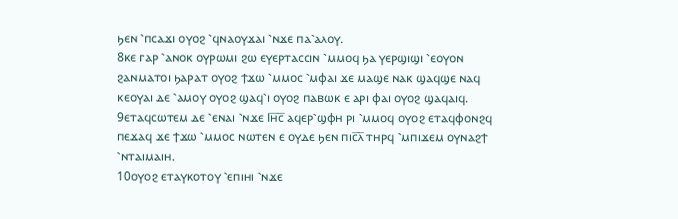ϧⲉⲛ ⳿ⲡⲥⲁϫⲓ ⲟⲩⲟϩ ⳿ϥⲛⲁⲟⲩϫⲁⲓ ⳿ⲛϫⲉ ⲡⲁ⳿ⲁⲗⲟⲩ.
8ⲕⲉ ⲅⲁⲣ ⳿ⲁⲛⲟⲕ ⲟⲩⲣⲱⲙⲓ ϩⲱ ⲉⲩⲉⲣⲧⲁⲥⲥⲓⲛ ⳿ⲙⲙⲟϥ ϧⲁ ⲩⲉⲣϣⲓϣⲓ ⳿ⲉⲟⲩⲟⲛ ϩⲁⲛⲙⲁⲧⲟⲓ ϧⲁⲣⲁⲧ ⲟⲩⲟϩ ϯϫⲱ ⳿ⲙⲙⲟⲥ ⳿ⲙⲫⲁⲓ ϫⲉ ⲙⲁϣⲉ ⲛⲁⲕ ϣⲁϥϣⲉ ⲛⲁϥ ⲕⲉⲟⲩⲁⲓ ⲇⲉ ⳿ⲁⲙⲟⲩ ⲟⲩⲟϩ ϣⲁϥ⳿ⲓ ⲟⲩⲟϩ ⲡⲁⲃⲱⲕ ⲉ ⲁⲣⲓ ⲫⲁⲓ ⲟⲩⲟϩ ϣⲁϥⲁⲓϥ.
9ⲉⲧⲁϥⲥⲱⲧⲉⲙ ⲇⲉ ⳿ⲉⲛⲁⲓ ⳿ⲛϫⲉ Ⲓⲏ̅ⲥ̅ ⲁϥⲉⲣ⳿ϣⲫⲏ ⲣⲓ ⳿ⲙⲙⲟϥ ⲟⲩⲟϩ ⲉⲧⲁϥⲫⲟⲛϩϥ ⲡⲉϫⲁϥ ϫⲉ ϯϫⲱ ⳿ⲙⲙⲟⲥ ⲛⲱⲧⲉⲛ ⲉ ⲟⲩⲇⲉ ϧⲉⲛ ⲡⲓⲥ̅ⲗ̅ ⲧⲏⲣϥ ⳿ⲙⲡⲓϫⲉⲙ ⲟⲩⲛⲁϩϯ ⳿ⲛⲧⲁⲓⲙⲁⲓⲏ.
10ⲟⲩⲟϩ ⲉⲧⲁⲩⲕⲟⲧⲟⲩ ⳿ⲉⲡⲓⲏⲓ ⳿ⲛϫⲉ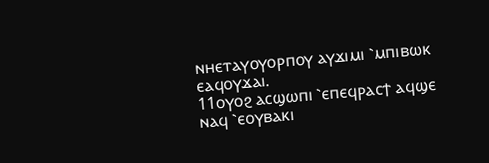ⲛⲏⲉⲧⲁⲩⲟⲩⲟⲣⲡⲟⲩ ⲁⲩϫⲓⲙⲓ ⳿ⲙⲡⲓⲃⲱⲕ ⲉⲁϥⲟⲩϫⲁⲓ.
11ⲟⲩⲟϩ ⲁⲥϣⲱⲡⲓ ⳿ⲉⲡⲉϥⲣⲁⲥϯ ⲁϥϣⲉ ⲛⲁϥ ⳿ⲉⲟⲩⲃⲁⲕⲓ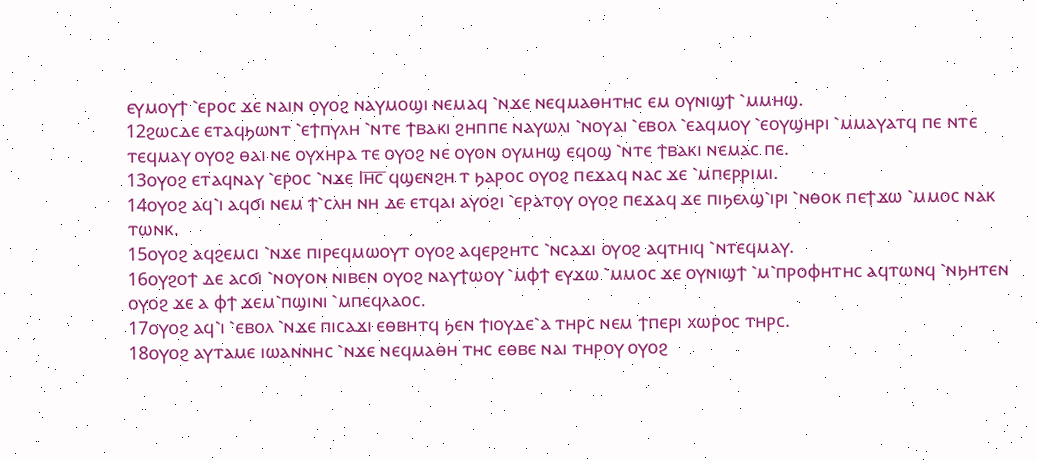ⲉⲩⲙⲟⲩϯ ⳿ⲉⲣⲟⲥ ϫⲉ ⲛⲁⲓⲛ ⲟⲩⲟϩ ⲛⲁⲩⲙⲟϣⲓ ⲛⲉⲙⲁϥ ⳿ⲛϫⲉ ⲛⲉϥⲙⲁⲑⲏⲧⲏⲥ ⲉⲙ ⲟⲩⲛⲓϣϯ ⳿ⲙⲙⲏϣ.
12ϩⲱⲥⲇⲉ ⲉⲧⲁϥϧⲱⲛⲧ ⳿ⲉϯⲡⲩⲗⲏ ⳿ⲛⲧⲉ ϯⲃⲁⲕⲓ ϩⲏⲡⲡⲉ ⲛⲁⲩⲱⲗⲓ ⳿ⲛⲟⲩⲁⲓ ⳿ⲉⲃⲟⲗ ⳿ⲉⲁϥⲙⲟⲩ ⳿ⲉⲟⲩϣⲏⲣⲓ ⳿ⲙⲙⲁⲩⲁⲧϥ ⲡⲉ ⲛⲧⲉ ⲧⲉϥⲙⲁⲩ ⲟⲩⲟϩ ⲑⲁⲓ ⲛⲉ ⲟⲩⲭⲏⲣⲁ ⲧⲉ ⲟⲩⲟϩ ⲛⲉ ⲟⲩⲟⲛ ⲟⲩⲙⲏϣ ⲉϥⲟϣ ⳿ⲛⲧⲉ ϯⲃⲁⲕⲓ ⲛⲉⲙⲁⲥ ⲡⲉ.
13ⲟⲩⲟϩ ⲉⲧⲁϥⲛⲁⲩ ⳿ⲉⲣⲟⲥ ⳿ⲛϫⲉ Ⲓⲏ̅ⲥ̅ ϥϣⲉⲛϩⲏ ⲧ ϧⲁⲣⲟⲥ ⲟⲩⲟϩ ⲡⲉϫⲁϥ ⲛⲁⲥ ϫⲉ ⳿ⲙⲡⲉⲣⲣⲓⲙⲓ.
14ⲟⲩⲟϩ ⲁϥ⳿ⲓ ⲁϥϭⲓ ⲛⲉⲙ ϯ⳿ⲥⲗⲏ ⲛⲏ ⲇⲉ ⲉⲧϥⲁⲓ ⲁⲩⲟϩⲓ ⳿ⲉⲣⲁⲧⲟⲩ ⲟⲩⲟϩ ⲡⲉϫⲁϥ ϫⲉ ⲡⲓϧⲉⲗϣ⳿ⲓⲣⲓ ⳿ⲛⲑⲟⲕ ⲡⲉϯϫⲱ ⳿ⲙⲙⲟⲥ ⲛⲁⲕ ⲧⲱⲛⲕ.
15ⲟⲩⲟϩ ⲁϥϩⲉⲙⲥⲓ ⳿ⲛϫⲉ ⲡⲓⲣⲉϥⲙⲱⲟⲩⲧ ⲟⲩⲟϩ ⲁϥⲉⲣϩⲏⲧⲥ ⳿ⲛⲥⲁϫⲓ ⲟⲩⲟϩ ⲁϥⲧⲏⲓϥ ⳿ⲛⲧⲉϥⲙⲁⲩ.
16ⲟⲩϩⲟϯ ⲇⲉ ⲁⲥϭⲓ ⳿ⲛⲟⲩⲟⲛ ⲛⲓⲃⲉⲛ ⲟⲩⲟϩ ⲛⲁⲩϯⲱⲟⲩ ⳿ⲙⲫϯ ⲉⲩϫⲱ ⳿ⲙⲙⲟⲥ ϫⲉ ⲟⲩⲛⲓϣϯ ⳿ⲙ⳿ⲡⲣⲟⲫⲏⲧⲏⲥ ⲁϥⲧⲱⲛϥ ⳿ⲛϧⲏⲧⲉⲛ ⲟⲩⲟϩ ϫⲉ ⲁ ⲫϯ ϫⲉⲙ⳿ⲡϣⲓⲛⲓ ⳿ⲙⲡⲉϥⲗⲁⲟⲥ.
17ⲟⲩⲟϩ ⲁϥ⳿ⲓ ⳿ⲉⲃⲟⲗ ⳿ⲛϫⲉ ⲡⲓⲥⲁϫⲓ ⲉⲑⲃⲏⲧϥ ϧⲉⲛ ϯⲓⲟⲩⲇⲉ⳿ⲁ ⲧⲏⲣⲥ ⲛⲉⲙ ϯⲡⲉⲣⲓ ⲭⲱⲣⲟⲥ ⲧⲏⲣⲥ.
18ⲟⲩⲟϩ ⲁⲩⲧⲁⲙⲉ ⲓⲱⲁⲛⲛⲏⲥ ⳿ⲛϫⲉ ⲛⲉϥⲙⲁⲑⲏ ⲧⲏⲥ ⲉⲑⲃⲉ ⲛⲁⲓ ⲧⲏⲣⲟⲩ ⲟⲩⲟϩ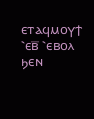ⲉⲧⲁϥⲙⲟⲩϯ ⳿ⲉⲃ̅ ⳿ⲉⲃⲟⲗ ϧⲉⲛ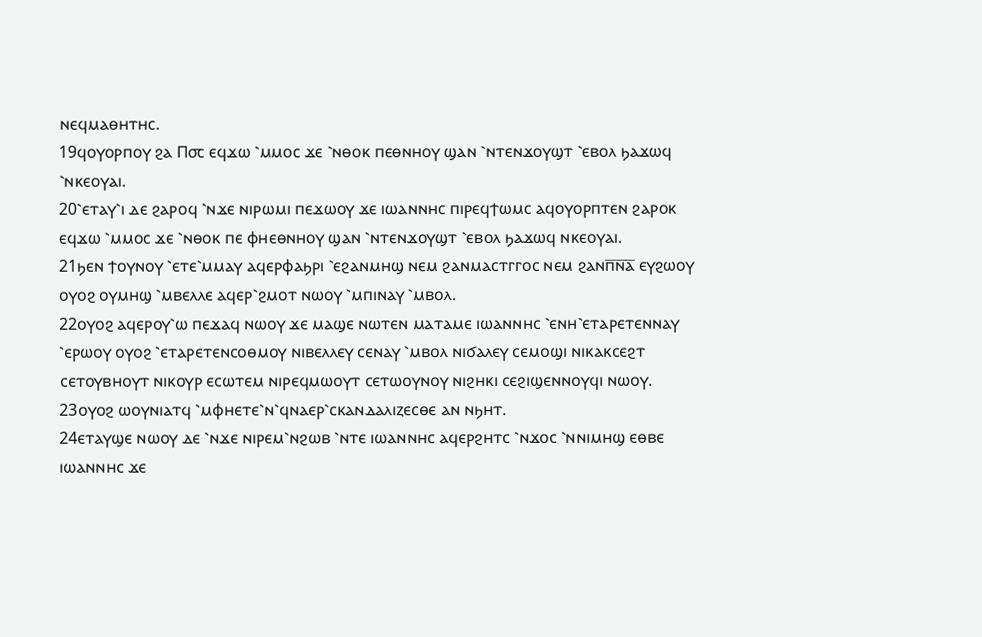ⲛⲉϥⲙⲁⲑⲏⲧⲏⲥ.
19ϥⲟⲩⲟⲣⲡⲟⲩ ϩⲁ Ⲡ⳪ ⲉϥϫⲱ ⳿ⲙⲙⲟⲥ ϫⲉ ⳿ⲛⲑⲟⲕ ⲡⲉⲑⲛⲏⲟⲩ ϣⲁⲛ ⳿ⲛⲧⲉⲛϫⲟⲩϣⲧ ⳿ⲉⲃⲟⲗ ϧⲁϫⲱϥ ⳿ⲛⲕⲉⲟⲩⲁⲓ.
20⳿ⲉⲧⲁⲩ⳿ⲓ ⲇⲉ ϩⲁⲣⲟϥ ⳿ⲛϫⲉ ⲛⲓⲣⲱⲙⲓ ⲡⲉϫⲱⲟⲩ ϫⲉ ⲓⲱⲁⲛⲛⲏⲥ ⲡⲓⲣⲉϥϯⲱⲙⲥ ⲁϥⲟⲩⲟⲣⲡⲧⲉⲛ ϩⲁⲣⲟⲕ ⲉϥϫⲱ ⳿ⲙⲙⲟⲥ ϫⲉ ⳿ⲛⲑⲟⲕ ⲡⲉ ⲫⲏⲉⲑⲛⲏⲟⲩ ϣⲁⲛ ⳿ⲛⲧⲉⲛϫⲟⲩϣⲧ ⳿ⲉⲃⲟⲗ ϧⲁϫⲱϥ ⲛⲕⲉⲟⲩⲁⲓ.
21ϧⲉⲛ ϯⲟⲩⲛⲟⲩ ⳿ⲉⲧⲉ⳿ⲙⲙⲁⲩ ⲁϥⲉⲣⲫⲁϧⲣⲓ ⳿ⲉϩⲁⲛⲙⲏϣ ⲛⲉⲙ ϩⲁⲛⲙⲁⲥⲧⲅⲅⲟⲥ ⲛⲉⲙ ϩⲁⲛⲡ̅ⲛ̅ⲁ̅ ⲉⲩϩⲱⲟⲩ ⲟⲩⲟϩ ⲟⲩⲙⲏϣ ⳿ⲙⲃⲉⲗⲗⲉ ⲁϥⲉⲣ⳿ϩⲙⲟⲧ ⲛⲱⲟⲩ ⳿ⲙⲡⲓⲛⲁⲩ ⳿ⲙⲃⲟⲗ.
22ⲟⲩⲟϩ ⲁϥⲉⲣⲟⲩ⳿ⲱ ⲡⲉϫⲁϥ ⲛⲱⲟⲩ ϫⲉ ⲙⲁϣⲉ ⲛⲱⲧⲉⲛ ⲙⲁⲧⲁⲙⲉ ⲓⲱⲁⲛⲛⲏⲥ ⳿ⲉⲛⲏ⳿ⲉⲧⲁⲣⲉⲧⲉⲛⲛⲁⲩ ⳿ⲉⲣⲱⲟⲩ ⲟⲩⲟϩ ⳿ⲉⲧⲁⲣⲉⲧⲉⲛⲥⲟⲑⲙⲟⲩ ⲛⲓⲃⲉⲗⲗⲉⲩ ⲥⲉⲛⲁⲩ ⳿ⲙⲃⲟⲗ ⲛⲓϭⲁⲗⲉⲩ ⲥⲉⲙⲟϣⲓ ⲛⲓⲕⲁⲕⲥⲉϩⲧ ⲥⲉⲧⲟⲩⲃⲏⲟⲩⲧ ⲛⲓⲕⲟⲩⲣ ⲉⲥⲱⲧⲉⲙ ⲛⲓⲣⲉϥⲙⲱⲟⲩⲧ ⲥⲉⲧⲱⲟⲩⲛⲟⲩ ⲛⲓϩⲏⲕⲓ ⲥⲉϩⲓϣⲉⲛⲛⲟⲩϥⲓ ⲛⲱⲟⲩ.
23ⲟⲩⲟϩ ⲱⲟⲩⲛⲓⲁⲧϥ ⳿ⲙⲫⲏⲉⲧⲉ⳿ⲛ⳿ϥⲛⲁⲉⲣ⳿ⲥⲕⲁⲛⲇⲁⲗⲓⲍⲉⲥⲑⲉ ⲁⲛ ⲛϧⲏⲧ.
24ⲉⲧⲁⲩϣⲉ ⲛⲱⲟⲩ ⲇⲉ ⳿ⲛϫⲉ ⲛⲓⲣⲉⲙ⳿ⲛϩⲱⲃ ⳿ⲛⲧⲉ ⲓⲱⲁⲛⲛⲏⲥ ⲁϥⲉⲣϩⲏⲧⲥ ⳿ⲛϫⲟⲥ ⳿ⲛⲛⲓⲙⲏϣ ⲉⲑⲃⲉ ⲓⲱⲁⲛⲛⲏⲥ ϫⲉ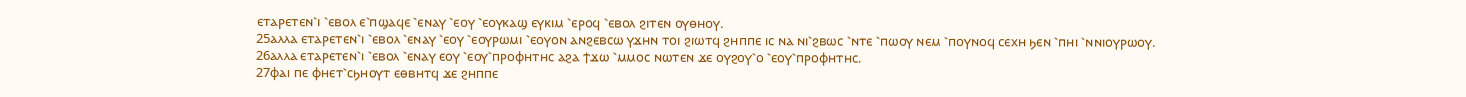ⲉⲧⲁⲣⲉⲧⲉⲛ⳿ⲓ ⳿ⲉⲃⲟⲗ ⲉ⳿ⲡϣⲁϥⲉ ⳿ⲉⲛⲁⲩ ⳿ⲉⲟⲩ ⳿ⲉⲟⲩⲕⲁϣ ⲉⲩⲕⲓⲙ ⳿ⲉⲣⲟϥ ⳿ⲉⲃⲟⲗ ϩⲓⲧⲉⲛ ⲟⲩⲑⲏⲟⲩ.
25ⲁⲗⲗⲁ ⲉⲧⲁⲣⲉⲧⲉⲛ⳿ⲓ ⳿ⲉⲃⲟⲗ ⳿ⲉⲛⲁⲩ ⳿ⲉⲟⲩ ⳿ⲉⲟⲩⲣⲱⲙⲓ ⳿ⲉⲟⲩⲟⲛ ⲁⲛϩⲉⲃⲥⲱ ⲩϫⲏⲛ ⲧⲟⲓ ϩⲓⲱⲧϥ ϩⲏⲡⲡⲉ ⲓⲥ ⲛⲁ ⲛⲓ⳿ϩⲃⲱⲥ ⳿ⲛⲧⲉ ⳿ⲡⲱⲟⲩ ⲛⲉⲙ ⳿ⲡⲟⲩⲛⲟϥ ⲥⲉⲭⲏ ϧⲉⲛ ⳿ⲡⲏⲓ ⳿ⲛⲛⲓⲟⲩⲣⲱⲟⲩ.
26ⲁⲗⲗⲁ ⲉⲧⲁⲣⲉⲧⲉⲛ⳿ⲓ ⳿ⲉⲃⲟⲗ ⳿ⲉⲛⲁⲩ ⲉⲟⲩ ⳿ⲉⲟⲩ⳿ⲡⲣⲟⲫⲏⲧⲏⲥ ⲁϩⲁ ϯϫⲱ ⳿ⲙⲙⲟⲥ ⲛⲱⲧⲉⲛ ϫⲉ ⲟⲩϩⲟⲩ⳿ⲟ ⳿ⲉⲟⲩ⳿ⲡⲣⲟⲫⲏⲧⲏⲥ.
27ⲫⲁⲓ ⲡⲉ ⲫⲏⲉⲧ⳿ⲥϧⲏⲟⲩⲧ ⲉⲑⲃⲏⲧϥ ϫⲉ ϩⲏⲡⲡⲉ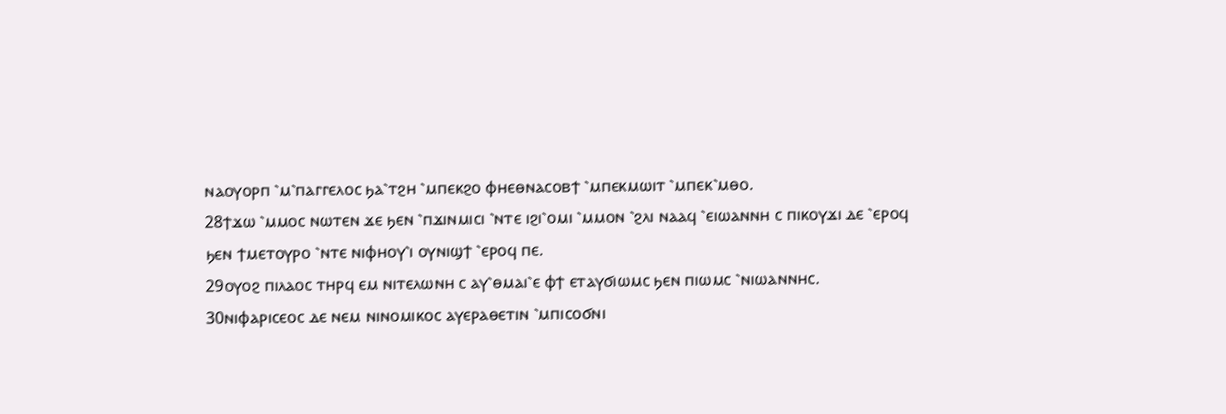ⲛⲁⲟⲩⲟⲣⲡ ⳿ⲙ⳿ⲡⲁⲅⲅⲉⲗⲟⲥ ϧⲁ⳿ⲧϩⲏ ⳿ⲙⲡⲉⲕϩⲟ ⲫⲏⲉⲑⲛⲁⲥⲟⲃϯ ⳿ⲙⲡⲉⲕⲙⲱⲓⲧ ⳿ⲙⲡⲉⲕ⳿ⲙⲑⲟ.
28ϯϫⲱ ⳿ⲙⲙⲟⲥ ⲛⲱⲧⲉⲛ ϫⲉ ϧⲉⲛ ⳿ⲡϫⲓⲛⲙⲓⲥⲓ ⳿ⲛⲧⲉ ⲓϩⲓ⳿ⲟⲙⲓ ⳿ⲙⲙⲟⲛ ⳿ϩⲗⲓ ⲛⲁⲁϥ ⳿ⲉⲓⲱⲁⲛⲛⲏ ⲥ ⲡⲓⲕⲟⲩϫⲓ ⲇⲉ ⳿ⲉⲣⲟϥ ϧⲉⲛ ϯⲙⲉⲧⲟⲩⲣⲟ ⳿ⲛⲧⲉ ⲛⲓⲫⲏⲟⲩ⳿ⲓ ⲟⲩⲛⲓϣϯ ⳿ⲉⲣⲟϥ ⲡⲉ.
29ⲟⲩⲟϩ ⲡⲓⲗⲁⲟⲥ ⲧⲏⲣϥ ⲉⲙ ⲛⲓⲧⲉⲗⲱⲛⲏ ⲥ ⲁⲩ⳿ⲑⲙⲁⲓ⳿ⲉ ⲫϯ ⲉⲧⲁⲩϭⲓⲱⲙⲥ ϧⲉⲛ ⲡⲓⲱⲙⲥ ⳿ⲛⲓⲱⲁⲛⲛⲏⲥ.
30ⲛⲓⲫⲁⲣⲓⲥⲉⲟⲥ ⲇⲉ ⲛⲉⲙ ⲛⲓⲛⲟⲙⲓⲕⲟⲥ ⲁⲩⲉⲣⲁⲑⲉⲧⲓⲛ ⳿ⲙⲡⲓⲥⲟϭⲛⲓ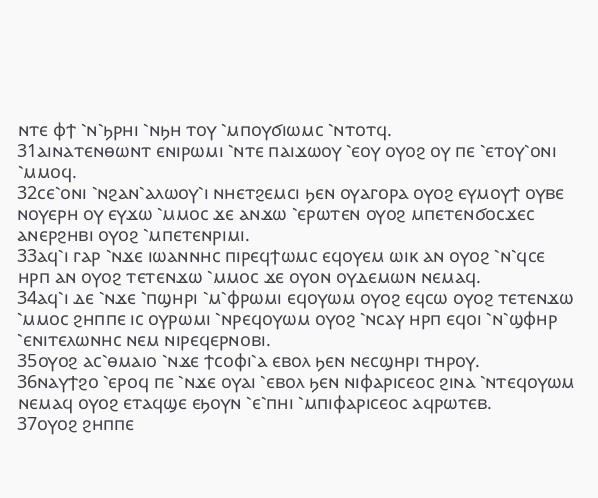ⲛⲧⲉ ⲫϯ ⳿ⲛ⳿ϧⲣⲏⲓ ⳿ⲛϧⲏ ⲧⲟⲩ ⳿ⲙⲡⲟⲩϭⲓⲱⲙⲥ ⳿ⲛⲧⲟⲧϥ.
31ⲁⲓⲛⲁⲧⲉⲛⲑⲱⲛⲧ ⲉⲛⲓⲣⲱⲙⲓ ⳿ⲛⲧⲉ ⲡⲁⲓϫⲱⲟⲩ ⳿ⲉⲟⲩ ⲟⲩⲟϩ ⲟⲩ ⲡⲉ ⳿ⲉⲧⲟⲩ⳿ⲟⲛⲓ ⳿ⲙⲙⲟϥ.
32ⲥⲉ⳿ⲟⲛⲓ ⳿ⲛϩⲁⲛ⳿ⲁⲗⲱⲟⲩ⳿ⲓ ⲛⲏⲉⲧϩⲉⲙⲥⲓ ϧⲉⲛ ⲟⲩⲁⲅⲟⲣⲁ ⲟⲩⲟϩ ⲉⲩⲙⲟⲩϯ ⲟⲩⲃⲉ ⲛⲟⲩⲉⲣⲏ ⲟⲩ ⲉⲩϫⲱ ⳿ⲙⲙⲟⲥ ϫⲉ ⲁⲛϫⲱ ⳿ⲉⲣⲱⲧⲉⲛ ⲟⲩⲟϩ ⲙⲡⲉⲧⲉⲛϭⲟⲥϫⲉⲥ ⲁⲛⲉⲣϩⲏⲃⲓ ⲟⲩⲟϩ ⳿ⲙⲡⲉⲧⲉⲛⲣⲓⲙⲓ.
33ⲁϥ⳿ⲓ ⲅⲁⲣ ⳿ⲛϫⲉ ⲓⲱⲁⲛⲛⲏⲥ ⲡⲓⲣⲉϥϯⲱⲙⲥ ⲉϥⲟⲩⲉⲙ ⲱⲓⲕ ⲁⲛ ⲟⲩⲟϩ ⳿ⲛ⳿ϥⲥⲉ ⲏⲣⲡ ⲁⲛ ⲟⲩⲟϩ ⲧⲉⲧⲉⲛϫⲱ ⳿ⲙⲙⲟⲥ ϫⲉ ⲟⲩⲟⲛ ⲟⲩⲇⲉⲙⲱⲛ ⲛⲉⲙⲁϥ.
34ⲁϥ⳿ⲓ ⲇⲉ ⳿ⲛϫⲉ ⳿ⲡϣⲏⲣⲓ ⳿ⲙ⳿ⲫⲣⲱⲙⲓ ⲉϥⲟⲩⲱⲙ ⲟⲩⲟϩ ⲉϥⲥⲱ ⲟⲩⲟϩ ⲧⲉⲧⲉⲛϫⲱ ⳿ⲙⲙⲟⲥ ϩⲏⲡⲡⲉ ⲓⲥ ⲟⲩⲣⲱⲙⲓ ⳿ⲛⲣⲉϥⲟⲩⲱⲙ ⲟⲩⲟϩ ⳿ⲛⲥⲁⲩ ⲏⲣⲡ ⲉϥⲟⲓ ⳿ⲛ⳿ϣⲫⲏⲣ ⳿ⲉⲛⲓⲧⲉⲗⲱⲛⲏⲥ ⲛⲉⲙ ⲛⲓⲣⲉϥⲉⲣⲛⲟⲃⲓ.
35ⲟⲩⲟϩ ⲁⲥ⳿ⲑⲙⲁⲓⲟ ⳿ⲛϫⲉ ϯⲥⲟⲫⲓ⳿ⲁ ⲉⲃⲟⲗ ϧⲉⲛ ⲛⲉⲥϣⲏⲣⲓ ⲧⲏⲣⲟⲩ.
36ⲛⲁⲩϯϩⲟ ⳿ⲉⲣⲟϥ ⲡⲉ ⳿ⲛϫⲉ ⲟⲩⲁⲓ ⳿ⲉⲃⲟⲗ ϧⲉⲛ ⲛⲓⲫⲁⲣⲓⲥⲉⲟⲥ ϩⲓⲛⲁ ⳿ⲛⲧⲉϥⲟⲩⲱⲙ ⲛⲉⲙⲁϥ ⲟⲩⲟϩ ⲉⲧⲁϥϣⲉ ⲉϧⲟⲩⲛ ⳿ⲉ⳿ⲡⲏⲓ ⳿ⲙⲡⲓⲫⲁⲣⲓⲥⲉⲟⲥ ⲁϥⲣⲱⲧⲉⲃ.
37ⲟⲩⲟϩ ϩⲏⲡⲡⲉ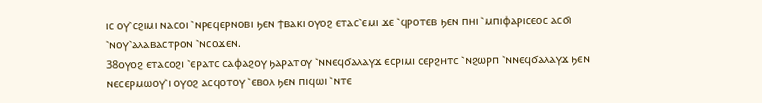ⲓⲥ ⲟⲩ⳿ⲥϩⲓⲙⲓ ⲛⲁⲥⲟⲓ ⳿ⲛⲣⲉϥⲉⲣⲛⲟⲃⲓ ϧⲉⲛ ϯⲃⲁⲕⲓ ⲟⲩⲟϩ ⲉⲧⲁⲥ⳿ⲉⲙⲓ ϫⲉ ⳿ϥⲣⲟⲧⲉⲃ ϧⲉⲛ ⲡⲏⲓ ⳿ⲙⲡⲓⲫⲁⲣⲓⲥⲉⲟⲥ ⲁⲥϭⲓ ⳿ⲛⲟⲩ⳿ⲁⲗⲁⲃⲁⲥⲧⲣⲟⲛ ⳿ⲛⲥⲟϫⲉⲛ.
38ⲟⲩⲟϩ ⲉⲧⲁⲥⲟϩⲓ ⳿ⲉⲣⲁⲧⲥ ⲥⲁⲫⲁϩⲟⲩ ϧⲁⲣⲁⲧⲟⲩ ⳿ⲛⲛⲉϥϭⲁⲗⲁⲩϫ ⲉⲥⲣⲓⲙⲓ ⲥⲉⲣϩⲏⲧⲥ ⳿ⲛϩⲱⲣⲡ ⳿ⲛⲛⲉϥϭⲁⲗⲁⲩϫ ϧⲉⲛ ⲛⲉⲥⲉⲣⲙⲱⲟⲩ⳿ⲓ ⲟⲩⲟϩ ⲁⲥϥⲟⲧⲟⲩ ⳿ⲉⲃⲟⲗ ϧⲉⲛ ⲡⲓϥⲱⲓ ⳿ⲛⲧⲉ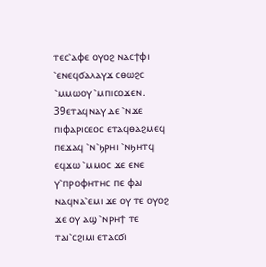ⲧⲉⲥ⳿ⲁⲫⲉ ⲟⲩⲟϩ ⲛⲁⲥϯⲫⲓ ⳿ⲉⲛⲉϥϭⲁⲗⲁⲩϫ ⲥⲑⲱϩⲥ ⳿ⲙⲙⲱⲟⲩ ⳿ⲙⲡⲓⲥⲟϫⲉⲛ.
39ⲉⲧⲁϥⲛⲁⲩ ⲇⲉ ⳿ⲛϫⲉ ⲡⲓⲫⲁⲣⲓⲥⲉⲟⲥ ⲉⲧⲁϥⲑⲁϩⲙⲉϥ ⲡⲉϫⲁϥ ⳿ⲛ⳿ϧⲣⲏⲓ ⳿ⲛϧⲏⲧϥ ⲉϥϫⲱ ⳿ⲙⲙⲟⲥ ϫⲉ ⲉⲛⲉ ⲩ⳿ⲡⲣⲟⲫⲏⲧⲏⲥ ⲡⲉ ⲫⲁⲓ ⲛⲁϥⲛⲁ⳿ⲉⲙⲓ ϫⲉ ⲟⲩ ⲧⲉ ⲟⲩⲟϩ ϫⲉ ⲟⲩ ⲁϣ ⳿ⲛⲣⲏϯ ⲧⲉ ⲧⲁⲓ⳿ⲥϩⲓⲙⲓ ⲉⲧⲁⲥϭⲓ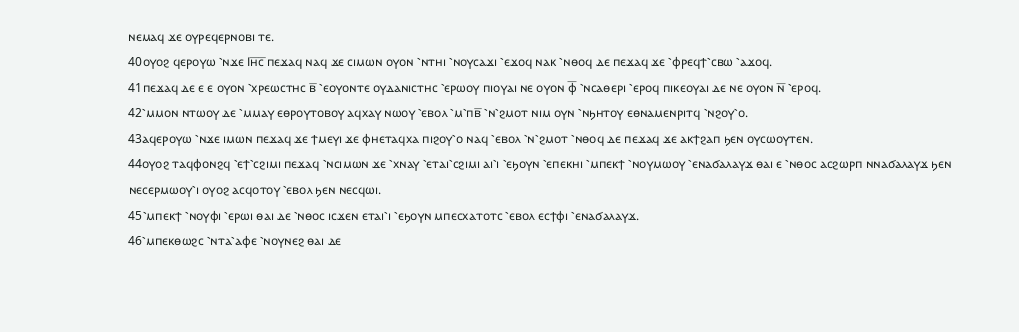ⲛⲉⲙⲁϥ ϫⲉ ⲟⲩⲣⲉϥⲉⲣⲛⲟⲃⲓ ⲧⲉ.
40ⲟⲩⲟϩ ϥⲉⲣⲟⲩⲱ ⳿ⲛϫⲉ Ⲓⲏ̅ⲥ̅ ⲡⲉϫⲁϥ ⲛⲁϥ ϫⲉ ⲥⲓⲙⲱⲛ ⲟⲩⲟⲛ ⳿ⲛⲧⲏⲓ ⳿ⲛⲟⲩⲥⲁϫⲓ ⳿ⲉϫⲟϥ ⲛⲁⲕ ⳿ⲛⲑⲟϥ ⲇⲉ ⲡⲉϫⲁϥ ϫⲉ ⳿ⲫⲣⲉϥϯ⳿ⲥⲃⲱ ⳿ⲁϫⲟϥ.
41ⲡⲉϫⲁϥ ⲇⲉ ⲉ ⲉ ⲟⲩⲟⲛ ⳿ⲭⲣⲉⲱⲥⲧⲏⲥ ⲃ̅ ⳿ⲉⲟⲩⲟⲛⲧⲉ ⲟⲩⲇⲁⲛⲓⲥⲧⲏⲥ ⳿ⲉⲣⲱⲟⲩ ⲡⲓⲟⲩⲁⲓ ⲛⲉ ⲟⲩⲟⲛ ⲫ̅ ⳿ⲛⲥⲁⲑⲉⲣⲓ ⳿ⲉⲣⲟϥ ⲡⲓⲕⲉⲟⲩⲁⲓ ⲇⲉ ⲛⲉ ⲟⲩⲟⲛ ⲛ̅ ⳿ⲉⲣⲟϥ.
42⳿ⲙⲙⲟⲛ ⲛⲧⲱⲟⲩ ⲇⲉ ⳿ⲙⲙⲁⲩ ⲉⲑⲣⲟⲩⲧⲟⲃⲟⲩ ⲁϥⲭⲁⲩ ⲛⲱⲟⲩ ⳿ⲉⲃⲟⲗ ⳿ⲙ⳿ⲡⲃ̅ ⳿ⲛ⳿ϩⲙⲟⲧ ⲛⲓⲙ ⲟⲩⲛ ⳿ⲛϧⲏⲧⲟⲩ ⲉⲑⲛⲁⲙⲉⲛⲣⲓⲧϥ ⳿ⲛϩⲟⲩ⳿ⲟ.
43ⲁϥⲉⲣⲟⲩⲱ ⳿ⲛϫⲉ ⲓⲙⲱⲛ ⲡⲉϫⲁϥ ϫⲉ ϯⲙⲉⲩⲓ ϫⲉ ⲫⲏⲉⲧⲁϥⲭⲁ ⲡⲓϩⲟⲩ⳿ⲟ ⲛⲁϥ ⳿ⲉⲃⲟⲗ ⳿ⲛ⳿ϩⲙⲟⲧ ⳿ⲛⲑⲟϥ ⲇⲉ ⲡⲉϫⲁϥ ϫⲉ ⲁⲕϯϩⲁⲡ ϧⲉⲛ ⲟⲩⲥⲱⲟⲩⲧⲉⲛ.
44ⲟⲩⲟϩ ⲧⲁϥⲫⲟⲛϩϥ ⳿ⲉϯ⳿ⲥϩⲓⲙⲓ ⲡⲉϫⲁϥ ⳿ⲛⲥⲓⲙⲱⲛ ϫⲉ ⳿ⲭⲛⲁⲩ ⳿ⲉⲧⲁⲓ⳿ⲥϩⲓⲙⲓ ⲁⲓ⳿ⲓ ⳿ⲉϧⲟⲩⲛ ⳿ⲉⲡⲉⲕⲏⲓ ⳿ⲙⲡⲉⲕϯ ⳿ⲛⲟⲩⲙⲱⲟⲩ ⳿ⲉⲛⲁϭⲁⲗⲁⲩϫ ⲑⲁⲓ ⲉ ⳿ⲛⲑⲟⲥ ⲁⲥϩⲱⲣⲡ ⲛⲛⲁϭⲁⲗⲁⲩϫ ϧⲉⲛ ⲛⲉⲥⲉⲣⲙⲱⲟⲩ⳿ⲓ ⲟⲩⲟϩ ⲁⲥϥⲟⲧⲟⲩ ⳿ⲉⲃⲟⲗ ϧⲉⲛ ⲛⲉⲥϥⲱⲓ.
45⳿ⲙⲡⲉⲕϯ ⳿ⲛⲟⲩⲫⲓ ⳿ⲉⲣⲱⲓ ⲑⲁⲓ ⲇⲉ ⳿ⲛⲑⲟⲥ ⲓⲥϫⲉⲛ ⲉⲧⲁⲓ⳿ⲓ ⳿ⲉϧⲟⲩⲛ ⲙⲡⲉⲥⲭⲁⲧⲟⲧⲥ ⳿ⲉⲃⲟⲗ ⲉⲥϯⲫⲓ ⳿ⲉⲛⲁϭⲁⲗⲁⲩϫ.
46⳿ⲙⲡⲉⲕⲑⲱϩⲥ ⳿ⲛⲧⲁ⳿ⲁⲫⲉ ⳿ⲛⲟⲩⲛⲉϩ ⲑⲁⲓ ⲇⲉ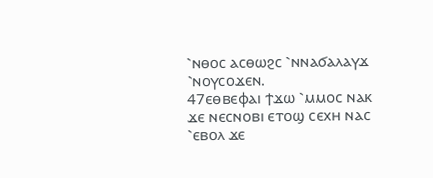⳿ⲛⲑⲟⲥ ⲁⲥⲑⲱϩⲥ ⳿ⲛⲛⲁϭⲁⲗⲁⲩϫ ⳿ⲛⲟⲩⲥⲟϫⲉⲛ.
47ⲉⲑⲃⲉⲫⲁⲓ ϯϫⲱ ⳿ⲙⲙⲟⲥ ⲛⲁⲕ ϫⲉ ⲛⲉⲥⲛⲟⲃⲓ ⲉⲧⲟϣ ⲥⲉⲭⲏ ⲛⲁⲥ ⳿ⲉⲃⲟⲗ ϫⲉ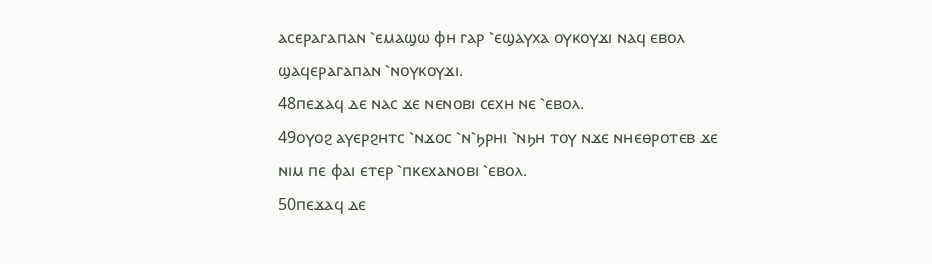ⲁⲥⲉⲣⲁⲅⲁⲡⲁⲛ ⳿ⲉⲙⲁϣⲱ ⲫⲏ ⲅⲁⲣ ⳿ⲉϣⲁⲩⲭⲁ ⲟⲩⲕⲟⲩϫⲓ ⲛⲁϥ ⲉⲃⲟⲗ ϣⲁϥⲉⲣⲁⲅⲁⲡⲁⲛ ⳿ⲛⲟⲩⲕⲟⲩϫⲓ.
48ⲡⲉϫⲁϥ ⲇⲉ ⲛⲁⲥ ϫⲉ ⲛⲉⲛⲟⲃⲓ ⲥⲉⲭⲏ ⲛⲉ ⳿ⲉⲃⲟⲗ.
49ⲟⲩⲟϩ ⲁⲩⲉⲣϩⲏⲧⲥ ⳿ⲛϫⲟⲥ ⳿ⲛ⳿ϧⲣⲏⲓ ⳿ⲛϧⲏ ⲧⲟⲩ ⲛϫⲉ ⲛⲏⲉⲑⲣⲟⲧⲉⲃ ϫⲉ ⲛⲓⲙ ⲡⲉ ⲫⲁⲓ ⲉⲧⲉⲣ ⳿ⲡⲕⲉⲭⲁⲛⲟⲃⲓ ⳿ⲉⲃⲟⲗ.
50ⲡⲉϫⲁϥ ⲇⲉ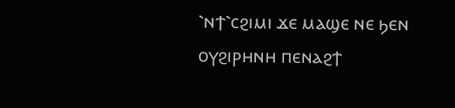⳿ⲛϯ⳿ⲥϩⲓⲙⲓ ϫⲉ ⲙⲁϣⲉ ⲛⲉ ϧⲉⲛ ⲟⲩϩⲓⲣⲏⲛⲏ ⲡⲉⲛⲁϩϯ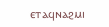ⲉⲧⲁϥⲛⲁϩⲙⲓ